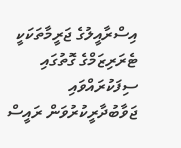އިސްރާއީލުގެ ޖަރީމާތަކަކީ ޓެރަރިޒަމްގެ ގޮތުގައި ސިފަކުރައްވައި ޖަވާބުދާރީކުރުވަން ރައީސް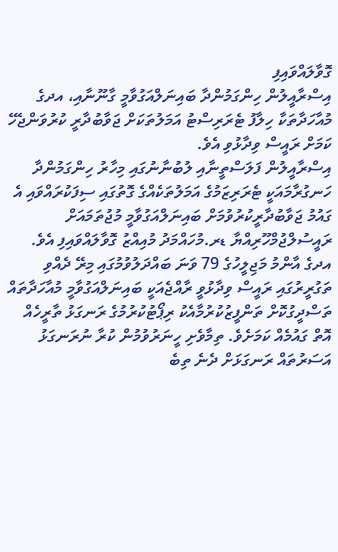ގޮވާލައްވައިފި
އިސްރާއީލުން ހިންގަމުންދާ ބައިނަލްއަގުވާމީ ގާނޫނާއި، އދގެ މުއާހަދާތަކާ ހިލާފު ޓެރަރިސްޓު އަމަލުތަކަށް ޖަވާބުދާރީ ކުރުވަންޖެހޭ ކަމަށް ރައީސް ވިދާޅުވި އެވެ.
އިސްރާއީލުން ފަލަސްތީނާއި ލުބުނާނުގައި މިހާރު ހިންގަމުންދާ ހަނގުރާމައަކީ ޓެރަރިޒަމުގެ އަމަލުތަކެއްގެ ގޮތުގައި ސިފަކުރައްވައި އެ ގައުމު ޖަވާބުދާރީކުރުވުމަށް ބައިނަލްއަގުވާމީ މުޖުތަމައަށް ރައީސުލްޖުމްހޫރިއްޔާ ޑރ.މުހައްމަދު މުއިއްޒު ގޮވާލައްވައިފި އެވެ.
އދގެ އާންމު މަޖިލީހުގެ 79 ވަނަ ބައްދަލުވުމުގައި މިރޭ ދެއްވި ތަގުރީރުގައި ރައީސް ވިދާޅުވީ ރާއްޖެއަކީ ބައިނަލްއަގުވާމީ މުއާހަދާތައް ތަސްދީގުކޮށް ތަންފީޒުކުރުމާއެކު ރިޕޯޓުކުރުމުގެ ރަނގަޅު ތާރީހެއް އޮތް ގައުމެއް ކަމަށެވެ. ތިމާވެށި ހީނަރުވުމުން ކުރާ ނުރަނގަޅު އަސަރުތައް ރަނގަޅަށް ދެނެ ތިބެ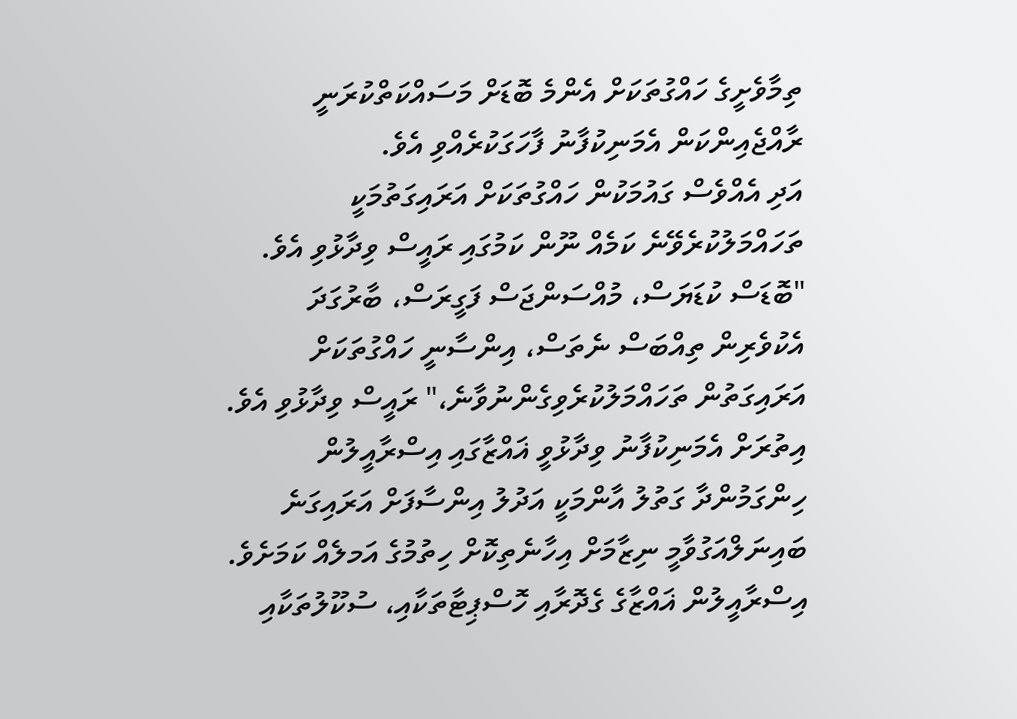ތިމާވެށީގެ ހައްގުތަކަށް އެންމެ ބޮޑަށް މަސައްކަތްކުރަނީ ރާއްޖެއިންކަން އެމަނިކުފާނު ފާހަގަކުރެއްވި އެވެ.
އަދި އެއްވެސް ގައުމަކުން ހައްގުތަކަށް އަރައިގަތުމަކީ ތަހައްމަލުކުރެވޭނެ ކަމެއް ނޫން ކަމުގައި ރައީސް ވިދާޅުވި އެވެ.
"ބޮޑަސް ކުޑަޔަސް، މުއްސަންޖަސް ފަގީރަސް، ބާރުގަދަ އެކުވެރިން ތިއްބަސް ނެތަސް، އިންސާނީ ހައްގުތަކަށް އަރައިގަތުން ތަހައްމަލުކުރެވިގެންނުވާނެ،" ރައީސް ވިދާޅުވި އެވެ.
އިތުރަށް އެމަނިކުފާނު ވިދާޅުވީ ޣައްޒާގައި އިސްރާއީލުން ހިންގަމުންދާ ގަތުލު އާންމަކީ އަދުލު އިންސާފަށް އަރައިގަނެ ބައިނަލްއަގުވާމީ ނިޒާމަށް އިހާނެތިކޮށް ހިތުމުގެ އަމލެއް ކަމަށެވެ. އިސްރާއީލުން ޣައްޒާގެ ގެދޮރާއި ހޮސްޕިޓާތަކާއި، ސުކޫލުތަކާއި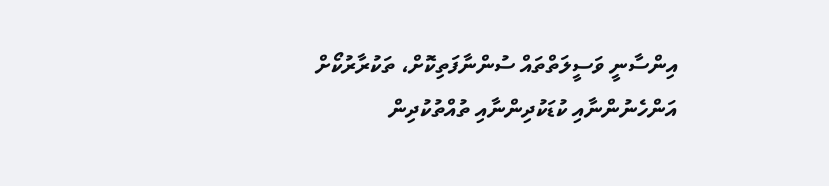އިންސާނީ ވަސީލަތްތައް ސުންނާފަތިކޮށް، ތަކުރާރުކޯށް އަންހެނުންނާއި ކުޑަކުދިންނާއި ތުއްތުކުދިން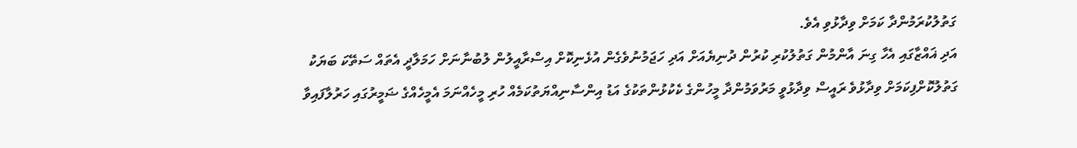ގަތުލުކުރަމުންދާ ކަމަށް ވިދާޅުވި އެވެ.
އަދި ޣައްޒާގައި އެހާ ގިނަ އާންމުން ގަތުލުކުރި ކުރުން ދުނިޔެއަށް އަދި ހަޖަމުނުވެގެން އުޅެނިކޮށް އިސްރާއީލުން ލުބުނާނަށް ހަމަލާދީ އެތައް ސަތޭކަ ބަޔަކު ގަތުލުކޮށްފިކަމަށް ވިދާޅުވެ ރައީސް ވިދާޅުވީ މަރުވަމުންދާ މީހުންގެ ކެކުޅުންތަކުގެ އަޑު އިންސާނިއްޔަތުކަމެއް ހުރި މީހެއްނަމަ އެމީހެއްގެ ޟަމީރުގައި ހަރުލާފައިވާ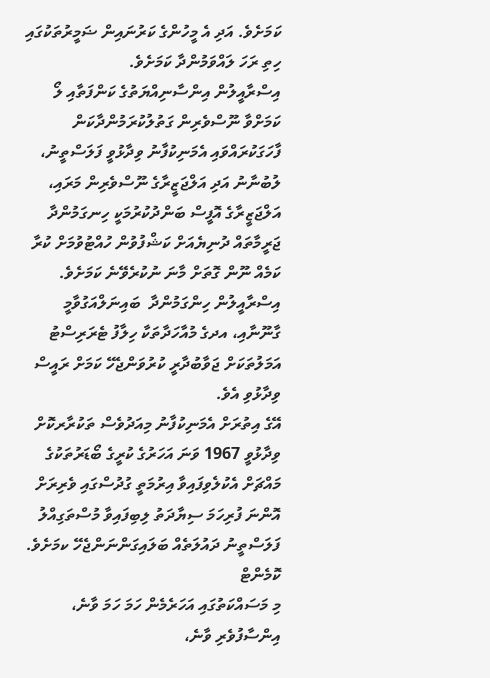ކަމަށެވެ. އަދި އެ މީހުންގެ ކަރުނައިން ޟަމީރުތަކުގައި ހިތި ރަހަ ލައްވަމުންދާ ކަމަށެވެ.
އިސްރާއީލުން އިންސާނިއްޔަތުގެ ކަންފަތާއި ލޯ ކަމަށްވާ ނޫސްވެރިން ގަތުލުކުރަމުންދާކަން ފާހަގަކުރައްވައި އެމަނިކުފާނު ވިދާޅުވީ ފަލަސްތީނު، ލުބުނާނު އަދި އަލްޖަޒީރާގެ ނޫސްވެރިން މަރައި، އަލްޖަޒީރާގެ އޮފީސް ބަންދުކުރުމަކީ ހިނގަމުންދާ ޖަރީމާތައް ދުނިޔެއަށް ކަޝްފުވުން ހުއްޓުވުމަށް ކުރާ ކަމެއް ނޫން ގޮތަށް މާނަ ނުކުރެވޭނެ ކަމަށެވެ.
އިސްރާއީލުން ހިންގަމުންދާ  ބައިނަލްއަގުވާމީ ގާނޫނާއި، އދގެ މުއާހަދާތަކާ ހިލާފު ޓެރަރިސްޓު އަމަލުތަކަށް ޖަވާބުދާރީ ކުރުވަންޖެހޭ ކަމަށް ރައީސް ވިދާޅުވި އެވެ.
އޭގެ އިތުރަށް އެމަނިކުފާނު މިއަދުވެސް ތަކުރާރކޮށް ވިދާޅުވީ 1967 ވަނަ އަހަރުގެ ކުރީގެ ބޯޑަރުތަކުގެ މައްޗަށް އެކުލެވިފައިވާ އިރުމަތީ ގުދުސްގައި ވެރިރަށް އޮންނަ ފުރިހަމަ ސިޔާދަތު ލިބިފައިވާ މުސްތަގިއްލު ފަލަސްތީނު ދައުލަތެއް ބަލައިގަންނަންޖެހޭ ކމަށެވެ.
ކޮމެންޓް
މި މަސައްކަތުގައި އަހަރެމެން ހަމަ ހަމަ ވާނެ، އިންސާފުވެރި ވާނެ،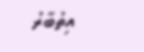އިތުބާރު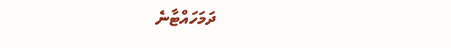ދަމަހައްޓާނެ